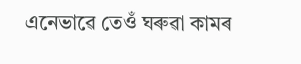এনেভাৱে তেওঁ ঘৰুৱা কামৰ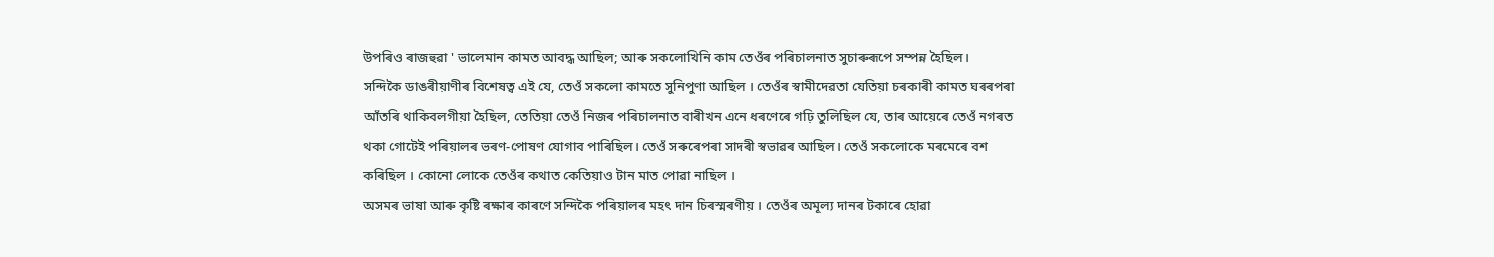উপৰিও ৰাজহুৱা ' ভালেমান কামত আবদ্ধ আছিল; আৰু সকলোখিনি কাম তেওঁৰ পৰিচালনাত সুচাৰুৰূপে সম্পন্ন হৈছিল।
সন্দিকৈ ডাঙৰীয়াণীৰ বিশেষত্ব এই যে, তেওঁ সকলো কামতে সুনিপুণা আছিল । তেওঁৰ স্বামীদেৱতা যেতিয়া চৰকাৰী কামত ঘৰৰপৰা আঁতৰি থাকিবলগীয়া হৈছিল, তেতিয়া তেওঁ নিজৰ পৰিচালনাত বাৰীখন এনে ধৰণেৰে গঢ়ি তুলিছিল যে, তাৰ আয়েৰে তেওঁ নগৰত থকা গোটেই পৰিয়ালৰ ভৰণ-পোষণ যোগাব পাৰিছিল। তেওঁ সৰুৰেপৰা সাদৰী স্বভাৱৰ আছিল। তেওঁ সকলোকে মৰমেৰে বশ কৰিছিল । কোনো লোকে তেওঁৰ কথাত কেতিয়াও টান মাত পোৱা নাছিল ।
অসমৰ ভাষা আৰু কৃষ্টি ৰক্ষাৰ কাৰণে সন্দিকৈ পৰিয়ালৰ মহৎ দান চিৰস্মৰণীয় । তেওঁৰ অমূল্য দানৰ টকাৰে হোৱা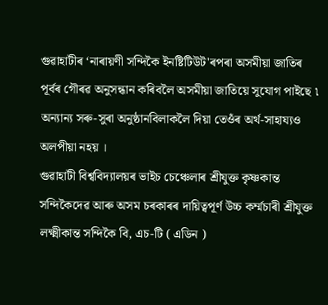গুৱাহাটীৰ ‘নাৰায়ণী সন্দিকৈ ইনষ্টিটিউট'ৰপৰা অসমীয়া জাতিৰ পূৰ্বৰ গৌৰৱ অনুসন্ধান কৰিবলৈ অসমীয়া জাতিয়ে সুযোগ পাইছে ৷ অন্যান্য সৰু-সুৰা অনুষ্ঠানবিলাকলৈ দিয়া তেওঁৰ অর্থ-সাহায্যও অলপীয়া নহয় ।
গুৱাহাটী বিশ্ববিদ্যালয়ৰ ভাইচ চেঞ্চেলাৰ শ্ৰীযুক্ত কৃষ্ণকান্ত সন্দিকৈদেৱ আৰু অসম চৰকাৰৰ দায়িত্বপূর্ণ উচ্চ কৰ্ম্মচাৰী শ্ৰীযুক্ত লক্ষ্মীকান্ত সন্দিকৈ বি, এচ-টি ( এডিন )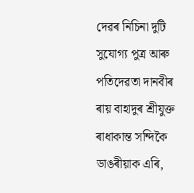দেৱৰ নিচিনা দুটি সুযোগ্য পুত্র আৰু পতিদেৱতা দানবীৰ ৰায় বাহাদুৰ শ্রীযুক্ত ৰাধাকান্ত সন্দিকৈ ডাঙৰীয়াক এৰি,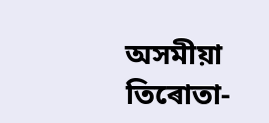অসমীয়া তিৰোতা-